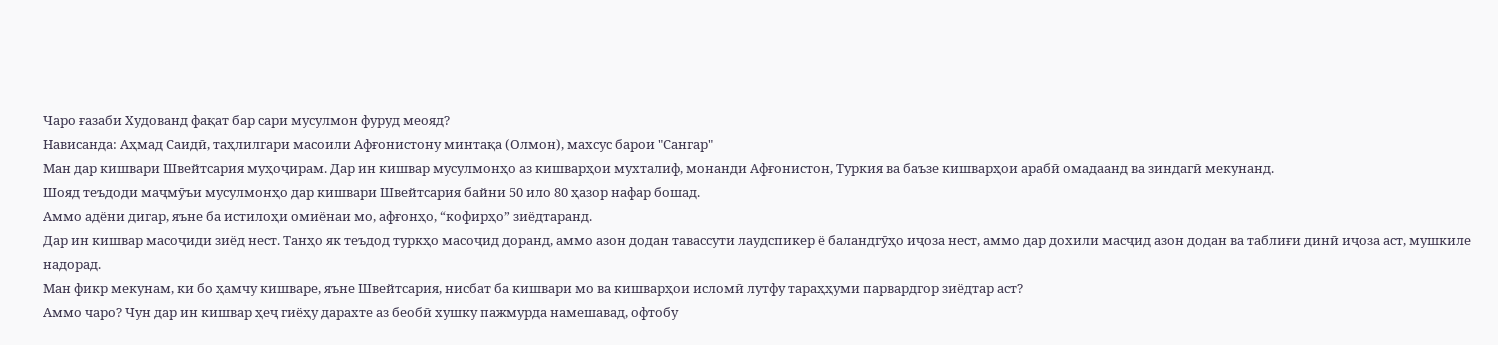Чаро ғазаби Худованд фақат бар сари мусулмон фуруд меояд?
Нависанда: Аҳмад Саидӣ, таҳлилгари масоили Афғонистону минтақа (Олмон), махсус барои "Сангар"
Ман дар кишвари Швейтсария муҳоҷирам. Дар ин кишвар мусулмонҳо аз кишварҳои мухталиф, монанди Афғонистон, Туркия ва баъзе кишварҳои арабӣ омадаанд ва зиндагӣ мекунанд.
Шояд теъдоди маҷмӯъи мусулмонҳо дар кишвари Швейтсария байни 50 ило 80 ҳазор нафар бошад.
Аммо адёни дигар, яъне ба истилоҳи омиёнаи мо, афғонҳо, “кофирҳо” зиёдтаранд.
Дар ин кишвар масоҷиди зиёд нест. Танҳо як теъдод туркҳо масоҷид доранд, аммо азон додан тавассути лаудспикер ё баландгӯҳо иҷоза нест, аммо дар дохили масҷид азон додан ва таблиғи динӣ иҷоза аст, мушкиле надорад.
Ман фикр мекунам, ки бо ҳамчу кишваре, яъне Швейтсария, нисбат ба кишвари мо ва кишварҳои исломӣ лутфу тараҳҳуми парвардгор зиёдтар аст?
Аммо чаро? Чун дар ин кишвар ҳеҷ гиёҳу дарахте аз беобӣ хушку пажмурда намешавад, офтобу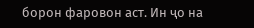борон фаровон аст. Ин ҷо на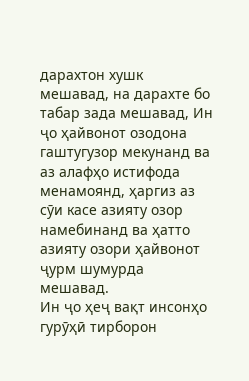дарахтон хушк мешавад, на дарахте бо табар зада мешавад, Ин ҷо ҳайвонот озодона гаштугузор мекунанд ва аз алафҳо истифода менамоянд, ҳаргиз аз сӯи касе азияту озор намебинанд ва ҳатто азияту озори ҳайвонот ҷурм шумурда мешавад.
Ин ҷо ҳеҷ вақт инсонҳо гурӯҳӣ тирборон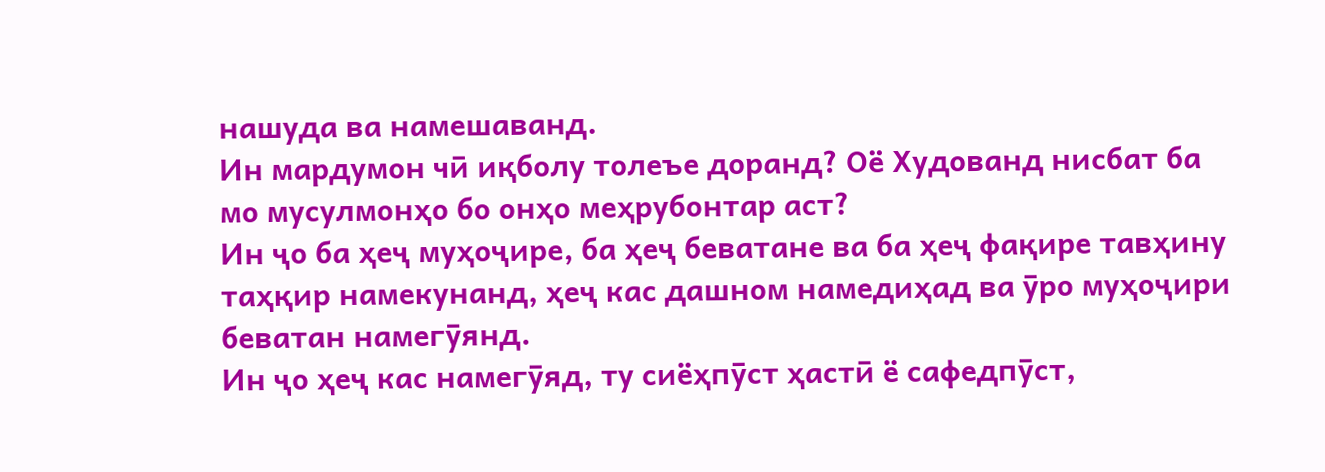нашуда ва намешаванд.
Ин мардумон чӣ иқболу толеъе доранд? Оё Худованд нисбат ба мо мусулмонҳо бо онҳо меҳрубонтар аст?
Ин ҷо ба ҳеҷ муҳоҷире, ба ҳеҷ беватане ва ба ҳеҷ фақире тавҳину таҳқир намекунанд, ҳеҷ кас дашном намедиҳад ва ӯро муҳоҷири беватан намегӯянд.
Ин ҷо ҳеҷ кас намегӯяд, ту сиёҳпӯст ҳастӣ ё сафедпӯст,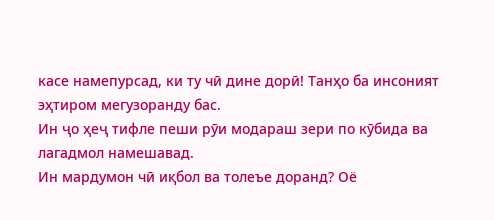касе намепурсад, ки ту чӣ дине дорӣ! Танҳо ба инсоният эҳтиром мегузоранду бас.
Ин ҷо ҳеҷ тифле пеши рӯи модараш зери по кӯбида ва лагадмол намешавад.
Ин мардумон чӣ иқбол ва толеъе доранд? Оё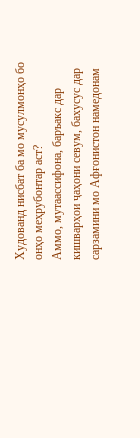Худованд нисбат ба мо мусулмонҳо бо онҳо меҳрубонтар аст?
Аммо, мутаассифона, баръакс дар кишварҳои ҷаҳони севум, бахусус дар сарзамини мо Афғонистон намедонам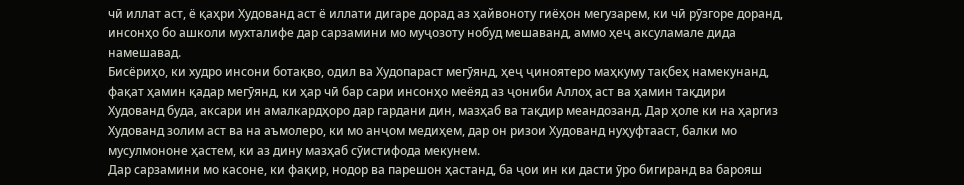чӣ иллат аст, ё қаҳри Худованд аст ё иллати дигаре дорад аз ҳайвоноту гиёҳон мегузарем, ки чӣ рӯзгоре доранд, инсонҳо бо ашколи мухталифе дар сарзамини мо муҷозоту нобуд мешаванд, аммо ҳеҷ аксуламале дида намешавад.
Бисёриҳо, ки худро инсони ботақво, одил ва Худопараст мегӯянд, ҳеҷ ҷиноятеро маҳкуму тақбеҳ намекунанд, фақат ҳамин қадар мегӯянд, ки ҳар чӣ бар сари инсонҳо меёяд аз ҷониби Аллоҳ аст ва ҳамин тақдири Худованд буда, аксари ин амалкардҳоро дар гардани дин, мазҳаб ва тақдир меандозанд. Дар ҳоле ки на ҳаргиз Худованд золим аст ва на аъмолеро, ки мо анҷом медиҳем, дар он ризои Худованд нуҳуфтааст, балки мо мусулмононе ҳастем, ки аз дину мазҳаб сӯистифода мекунем.
Дар сарзамини мо касоне, ки фақир, нодор ва парешон ҳастанд, ба ҷои ин ки дасти ӯро бигиранд ва барояш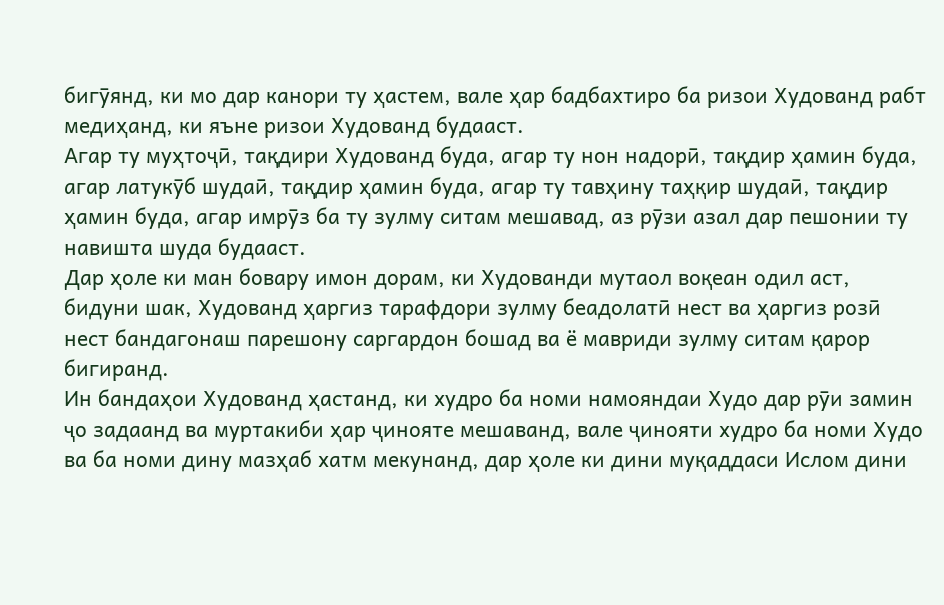бигӯянд, ки мо дар канори ту ҳастем, вале ҳар бадбахтиро ба ризои Худованд рабт медиҳанд, ки яъне ризои Худованд будааст.
Агар ту муҳтоҷӣ, тақдири Худованд буда, агар ту нон надорӣ, тақдир ҳамин буда, агар латукӯб шудаӣ, тақдир ҳамин буда, агар ту тавҳину таҳқир шудаӣ, тақдир ҳамин буда, агар имрӯз ба ту зулму ситам мешавад, аз рӯзи азал дар пешонии ту навишта шуда будааст.
Дар ҳоле ки ман бовару имон дорам, ки Худованди мутаол воқеан одил аст, бидуни шак, Худованд ҳаргиз тарафдори зулму беадолатӣ нест ва ҳаргиз розӣ нест бандагонаш парешону саргардон бошад ва ё мавриди зулму ситам қарор бигиранд.
Ин бандаҳои Худованд ҳастанд, ки худро ба номи намояндаи Худо дар рӯи замин ҷо задаанд ва муртакиби ҳар ҷинояте мешаванд, вале ҷинояти худро ба номи Худо ва ба номи дину мазҳаб хатм мекунанд, дар ҳоле ки дини муқаддаси Ислом дини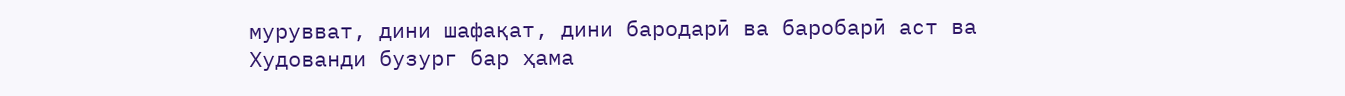мурувват, дини шафақат, дини бародарӣ ва баробарӣ аст ва Худованди бузург бар ҳама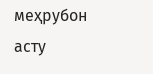меҳрубон асту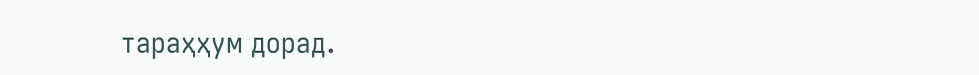тараҳҳум дорад.